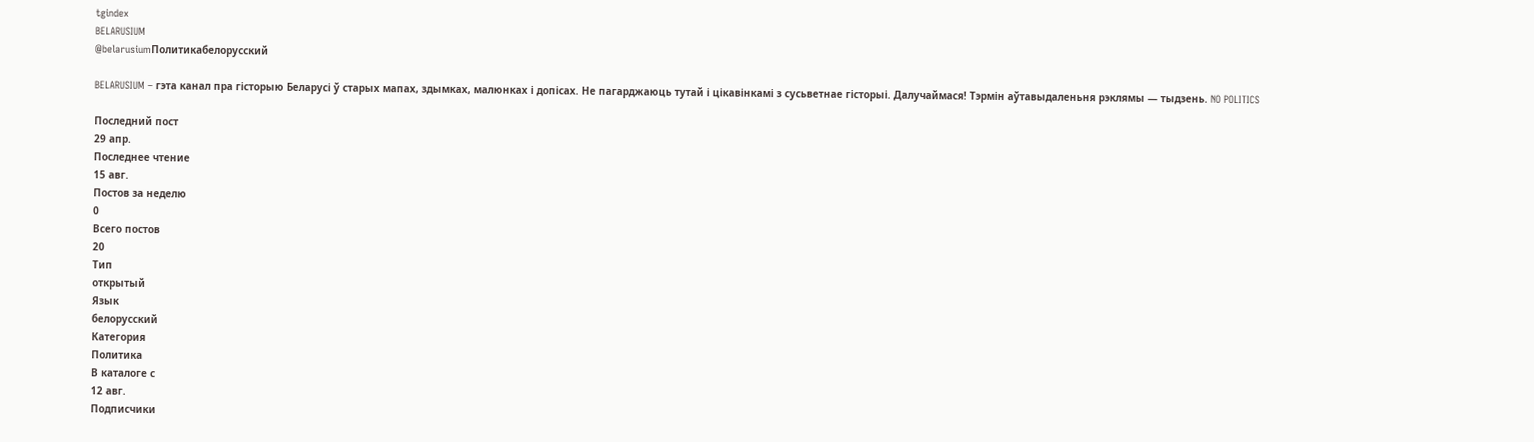tgindex
BELARUSIUM
@belarusiumПолитикабелорусский

BELARUSIUM – гэта канал пра гісторыю Беларусі ў старых мапах, здымках, малюнках і допісах. Не пагарджаюць тутай і цікавінкамі з сусьветнае гісторыі. Далучаймася! Тэрмін аўтавыдаленьня рэклямы — тыдзень. NO POLITICS

Последний пост
29 апр.
Последнее чтение
15 авг.
Постов за неделю
0
Всего постов
20
Тип
открытый
Язык
белорусский
Категория
Политика
В каталоге с
12 авг.
Подписчики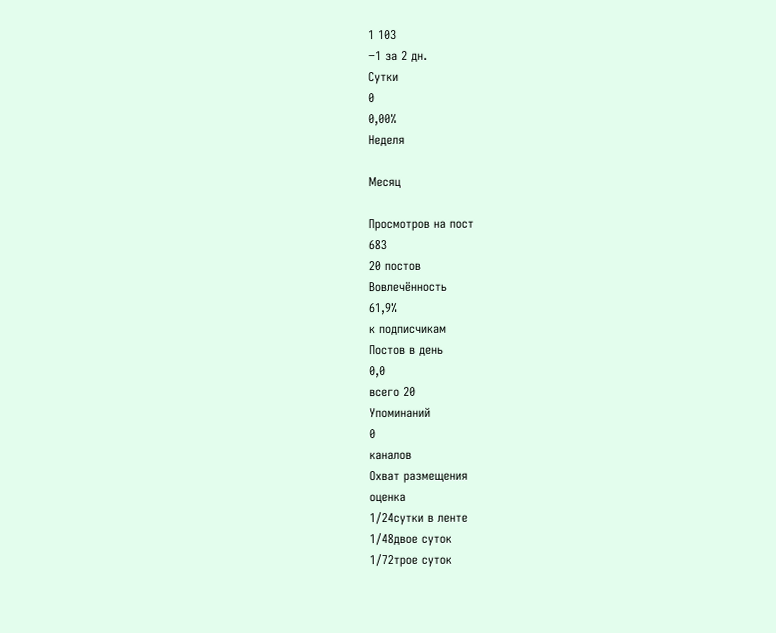1 103
−1 за 2 дн.
Сутки
0
0,00%
Неделя

Месяц

Просмотров на пост
683
20 постов
Вовлечённость
61,9%
к подписчикам
Постов в день
0,0
всего 20
Упоминаний
0
каналов
Охват размещения
оценка
1/24сутки в ленте
1/48двое суток
1/72трое суток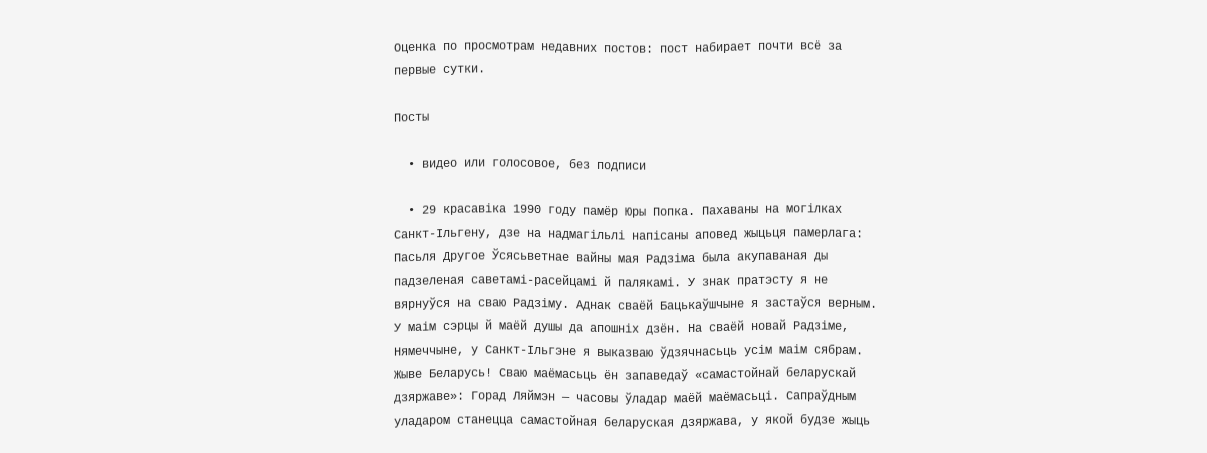Оценка по просмотрам недавних постов: пост набирает почти всё за первые сутки.

Посты

  • видео или голосовое, без подписи

  • 29 красавіка 1990 году памёр Юры Попка. Пахаваны на могілках Санкт-Ільгену, дзе на надмагільлі напісаны аповед жыцьця памерлага: Пасьля Другое Ўсясьветнае вайны мая Радзіма была акупаваная ды падзеленая саветамі-расейцамі й палякамі. У знак пратэсту я не вярнуўся на сваю Радзіму. Аднак сваёй Бацькаўшчыне я застаўся верным. У маім сэрцы й маёй душы да апошніх дзён. На сваёй новай Радзіме, Нямеччыне, у Санкт-Ільгэне я выказваю ўдзячнасьць усім маім сябрам. Жыве Беларусь! Сваю маёмасьць ён запаведаў «самастойнай беларускай дзяржаве»: Горад Ляймэн — часовы ўладар маёй маёмасьці. Сапраўдным уладаром станецца самастойная беларуская дзяржава, у якой будзе жыць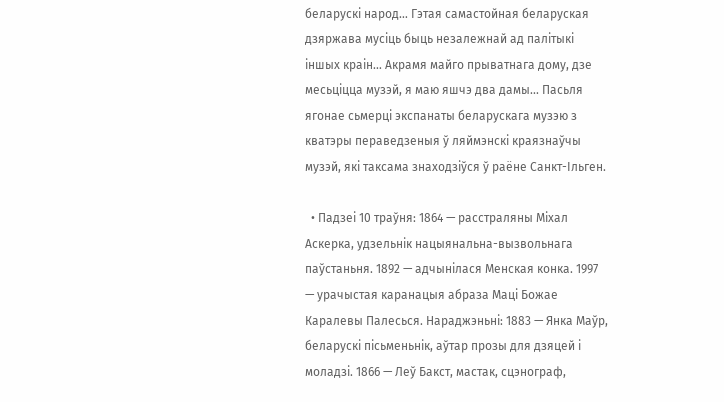беларускі народ… Гэтая самастойная беларуская дзяржава мусіць быць незалежнай ад палітыкі іншых краін… Акрамя майго прыватнага дому, дзе месьціцца музэй, я маю яшчэ два дамы... Пасьля ягонае сьмерці экспанаты беларускага музэю з кватэры пераведзеныя ў ляймэнскі краязнаўчы музэй, які таксама знаходзіўся ў раёне Санкт-Ільген.

  • Падзеі 10 траўня: 1864 — расстраляны Міхал Аскерка, удзельнік нацыянальна-вызвольнага паўстаньня. 1892 — адчынілася Менская конка. 1997 — урачыстая каранацыя абраза Маці Божае Каралевы Палесься. Нараджэньні: 1883 — Янка Маўр, беларускі пісьменьнік, аўтар прозы для дзяцей і моладзі. 1866 — Леў Бакст, мастак, сцэнограф,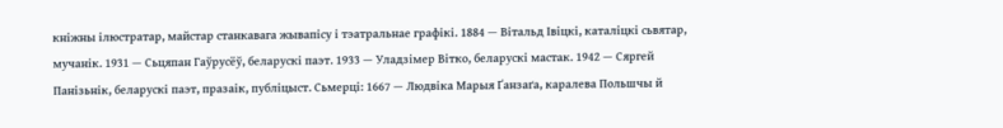кніжны ілюстратар, майстар станкавага жывапісу і тэатральнае графікі. 1884 — Вітальд Івіцкі, каталіцкі сьвятар, мучанік. 1931 — Сьцяпан Гаўрусёў, беларускі паэт. 1933 — Уладзімер Вітко, беларускі мастак. 1942 — Сяргей Панізьнік, беларускі паэт, празаік, публіцыст. Сьмерці: 1667 — Людвіка Марыя Ґанзаґа, каралева Польшчы й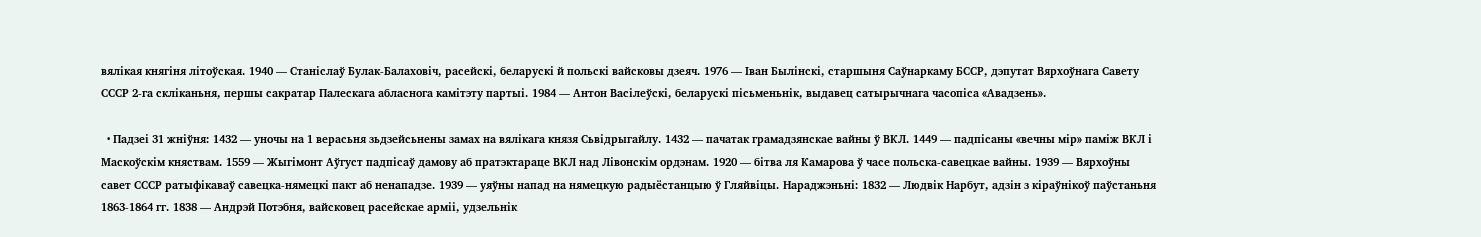вялікая княгіня літоўская. 1940 — Станіслаў Булак-Балаховіч, расейскі, беларускі й польскі вайсковы дзеяч. 1976 — Іван Былінскі, старшыня Саўнаркаму БССР, дэпутат Вярхоўнага Савету СССР 2-га скліканьня, першы сакратар Палескага абласнога камітэту партыі. 1984 — Антон Васілеўскі, беларускі пісьменьнік, выдавец сатырычнага часопіса «Авадзень».

  • Падзеі 31 жніўня: 1432 — уночы на 1 верасьня зьдзейсьнены замах на вялікага князя Сьвідрыгайлу. 1432 — пачатак грамадзянскае вайны ў ВКЛ. 1449 — падпісаны «вечны мір» паміж ВКЛ і Маскоўскім княствам. 1559 — Жыгімонт Аўгуст падпісаў дамову аб пратэктараце ВКЛ над Лівонскім ордэнам. 1920 — бітва ля Камарова ў часе польска-савецкае вайны. 1939 — Вярхоўны савет СССР ратыфікаваў савецка-нямецкі пакт аб ненападзе. 1939 — уяўны напад на нямецкую радыёстанцыю ў Гляйвіцы. Нараджэньні: 1832 — Людвік Нарбут, адзін з кіраўнікоў паўстаньня 1863-1864 гг. 1838 — Андрэй Потэбня, вайсковец расейскае арміі, удзельнік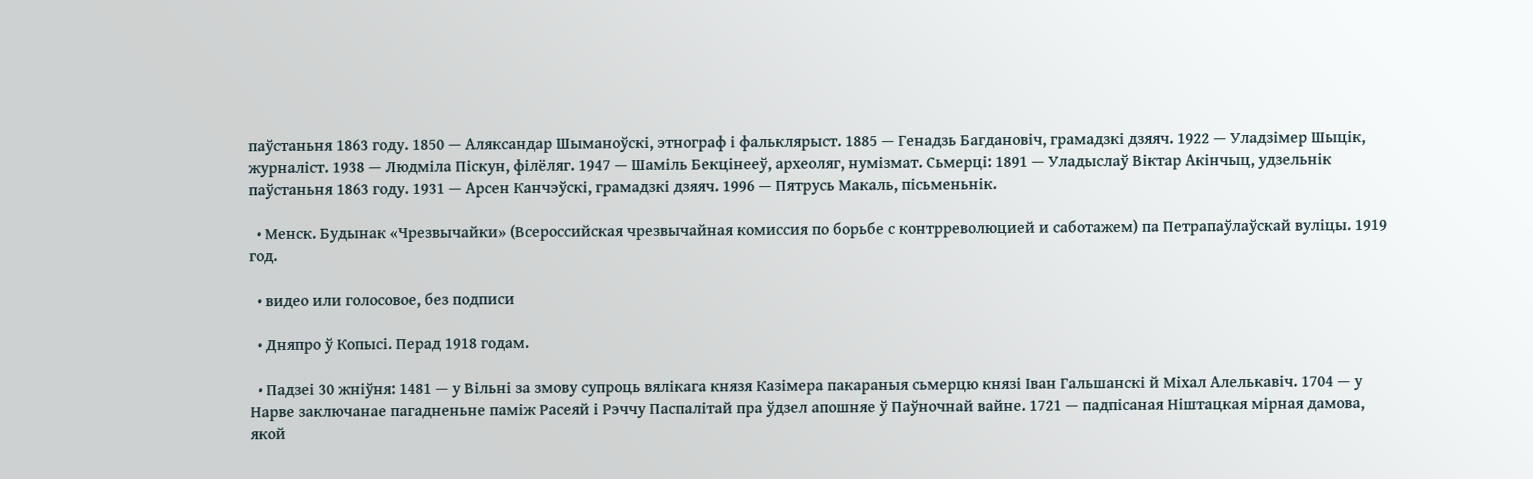паўстаньня 1863 году. 1850 — Аляксандар Шыманоўскі, этнограф і фальклярыст. 1885 — Генадзь Багдановіч, грамадзкі дзяяч. 1922 — Уладзімер Шыцік, журналіст. 1938 — Людміла Піскун, філёляг. 1947 — Шаміль Бекцінееў, археоляг, нумізмат. Сьмерці: 1891 — Уладыслаў Віктар Акінчыц, удзельнік паўстаньня 1863 году. 1931 — Арсен Канчэўскі, грамадзкі дзяяч. 1996 — Пятрусь Макаль, пісьменьнік.

  • Менск. Будынак «Чрезвычайки» (Всероссийская чрезвычайная комиссия по борьбе с контрреволюцией и саботажем) па Петрапаўлаўскай вуліцы. 1919 год.

  • видео или голосовое, без подписи

  • Дняпро ў Копысі. Перад 1918 годам.

  • Падзеі 30 жніўня: 1481 — у Вільні за змову супроць вялікага князя Казімера пакараныя сьмерцю князі Іван Гальшанскі й Міхал Алелькавіч. 1704 — у Нарве заключанае пагадненьне паміж Расеяй і Рэччу Паспалітай пра ўдзел апошняе ў Паўночнай вайне. 1721 — падпісаная Ніштацкая мірная дамова, якой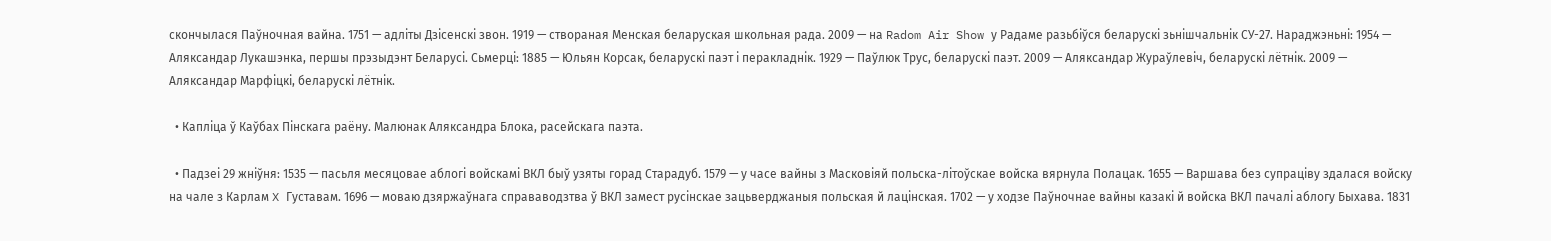скончылася Паўночная вайна. 1751 — адліты Дзісенскі звон. 1919 — створаная Менская беларуская школьная рада. 2009 — на Radom Air Show у Радаме разьбіўся беларускі зьнішчальнік СУ-27. Нараджэньні: 1954 — Аляксандар Лукашэнка, першы прэзыдэнт Беларусі. Сьмерці: 1885 — Юльян Корсак, беларускі паэт і перакладнік. 1929 — Паўлюк Трус, беларускі паэт. 2009 — Аляксандар Жураўлевіч, беларускі лётнік. 2009 — Аляксандар Марфіцкі, беларускі лётнік.

  • Капліца ў Каўбах Пінскага раёну. Малюнак Аляксандра Блока, расейскага паэта.

  • Падзеі 29 жніўня: 1535 — пасьля месяцовае аблогі войскамі ВКЛ быў узяты горад Старадуб. 1579 — у часе вайны з Масковіяй польска-літоўскае войска вярнула Полацак. 1655 — Варшава без супраціву здалася войску на чале з Карлам X Густавам. 1696 — моваю дзяржаўнага справаводзтва ў ВКЛ замест русінскае зацьверджаныя польская й лацінская. 1702 — у ходзе Паўночнае вайны казакі й войска ВКЛ пачалі аблогу Быхава. 1831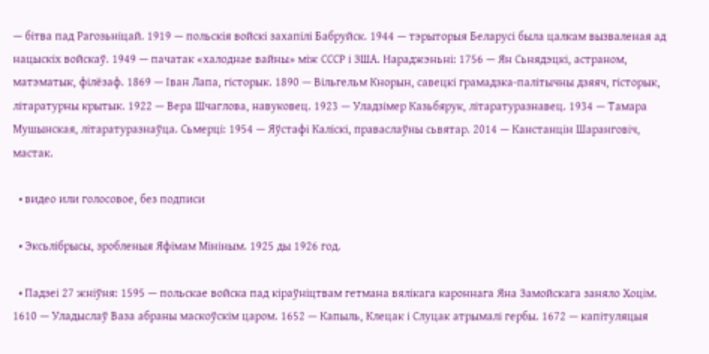— бітва пад Рагозьніцай. 1919 — польскія войскі захапілі Бабруйск. 1944 — тэрыторыя Беларусі была цалкам вызваленая ад нацыскіх войскаў. 1949 — пачатак «халоднае вайны» між СССР і ЗША. Нараджэньні: 1756 — Ян Сьнядэцкі, астраном, матэматык, філёзаф. 1869 — Іван Лапа, гісторык. 1890 — Вільгельм Кнорын, савецкі грамадзка-палітычны дзяяч, гісторык, літаратурны крытык. 1922 — Вера Шчаглова, навуковец. 1923 — Уладзімер Казьбярук, літаратуразнавец. 1934 — Тамара Мушынская, літаратуразнаўца. Сьмерці: 1954 — Яўстафі Каліскі, праваслаўны сьвятар. 2014 — Канстанцін Шаранговіч, мастак.

  • видео или голосовое, без подписи

  • Эксьлібрысы, зробленыя Яфімам Мініным. 1925 ды 1926 год.

  • Падзеі 27 жніўня: 1595 — польскае войска пад кіраўніцтвам гетмана вялікага кароннага Яна Замойскага заняло Хоцім. 1610 — Уладыслаў Ваза абраны маскоўскім царом. 1652 — Капыль, Клецак і Слуцак атрымалі гербы. 1672 — капітуляцыя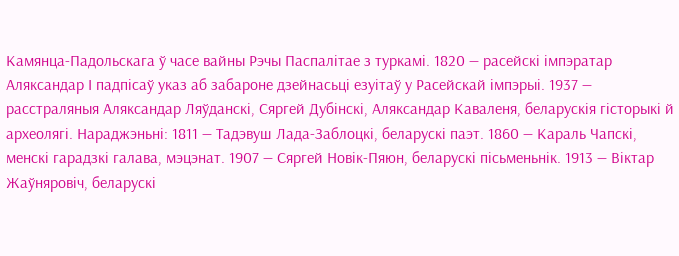Камянца-Падольскага ў часе вайны Рэчы Паспалітае з туркамі. 1820 — расейскі імпэратар Аляксандар І падпісаў указ аб забароне дзейнасьці езуітаў у Расейскай імпэрыі. 1937 — расстраляныя Аляксандар Ляўданскі, Сяргей Дубінскі, Аляксандар Каваленя, беларускія гісторыкі й археолягі. Нараджэньні: 1811 — Тадэвуш Лада-Заблоцкі, беларускі паэт. 1860 — Караль Чапскі, менскі гарадзкі галава, мэцэнат. 1907 — Сяргей Новік-Пяюн, беларускі пісьменьнік. 1913 — Віктар Жаўняровіч, беларускі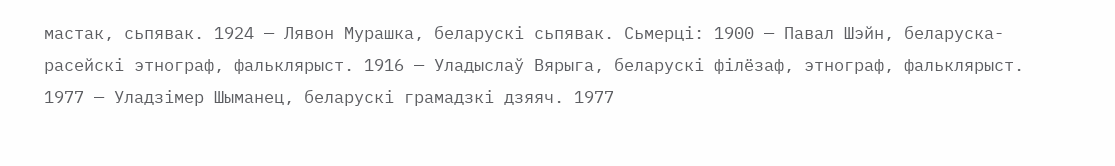мастак, сьпявак. 1924 — Лявон Мурашка, беларускі сьпявак. Сьмерці: 1900 — Павал Шэйн, беларуска-расейскі этнограф, фальклярыст. 1916 — Уладыслаў Вярыга, беларускі філёзаф, этнограф, фальклярыст. 1977 — Уладзімер Шыманец, беларускі грамадзкі дзяяч. 1977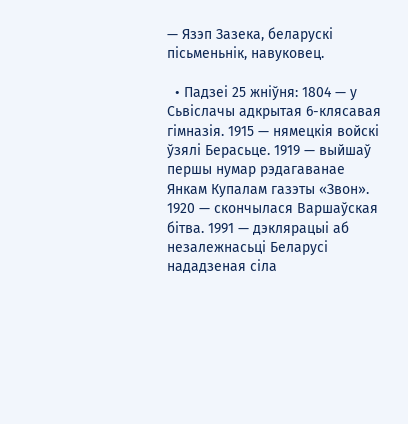— Язэп Зазека, беларускі пісьменьнік, навуковец.

  • Падзеі 25 жніўня: 1804 — у Сьвіслачы адкрытая 6-клясавая гімназія. 1915 — нямецкія войскі ўзялі Берасьце. 1919 — выйшаў першы нумар рэдагаванае Янкам Купалам газэты «Звон». 1920 — скончылася Варшаўская бітва. 1991 — дэклярацыі аб незалежнасьці Беларусі нададзеная сіла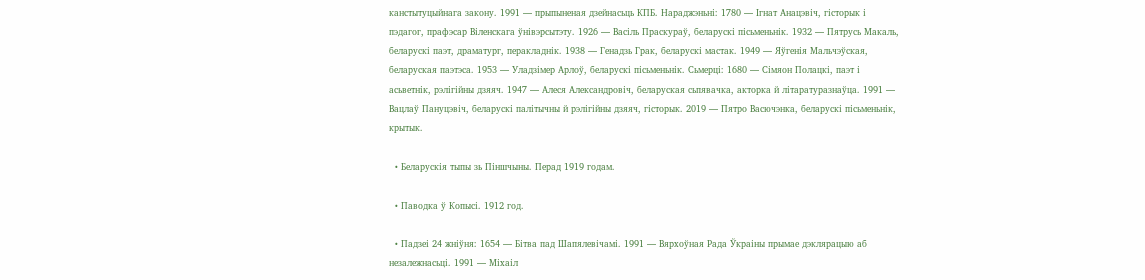канстытуцыйнага закону. 1991 — прыпыненая дзейнасьць КПБ. Нараджэньні: 1780 — Ігнат Анацэвіч, гісторык і пэдагог, прафэсар Віленскага ўнівэрсытэту. 1926 — Васіль Праскураў, беларускі пісьменьнік. 1932 — Пятрусь Макаль, беларускі паэт, драматург, перакладнік. 1938 — Генадзь Грак, беларускі мастак. 1949 — Яўгенія Мальчэўская, беларуская паэтэса. 1953 — Уладзімер Арлоў, беларускі пісьменьнік. Сьмерці: 1680 — Сімяон Полацкі, паэт і асьветнік, рэлігійны дзяяч. 1947 — Алеся Александровіч, беларуская сьпявачка, акторка й літаратуразнаўца. 1991 — Вацлаў Пануцэвіч, беларускі палітычны й рэлігійны дзяяч, гісторык. 2019 — Пятро Васючэнка, беларускі пісьменьнік, крытык.

  • Беларускія тыпы зь Піншчыны. Перад 1919 годам.

  • Паводка ў Копысі. 1912 год.

  • Падзеі 24 жніўня: 1654 — Бітва пад Шапялевічамі. 1991 — Вярхоўная Рада Ўкраіны прымае дэклярацыю аб незалежнасьці. 1991 — Міхаіл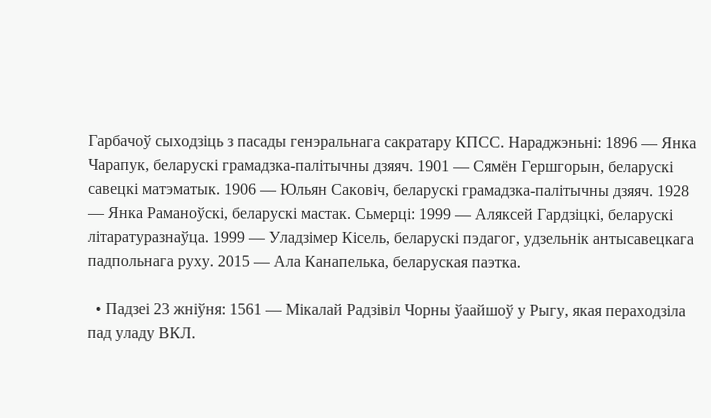Гарбачоў сыходзіць з пасады генэральнага сакратару КПСС. Нараджэньні: 1896 — Янка Чарапук, беларускі грамадзка-палітычны дзяяч. 1901 — Сямён Гершгорын, беларускі савецкі матэматык. 1906 — Юльян Саковіч, беларускі грамадзка-палітычны дзяяч. 1928 — Янка Раманоўскі, беларускі мастак. Сьмерці: 1999 — Аляксей Гардзіцкі, беларускі літаратуразнаўца. 1999 — Уладзімер Кісель, беларускі пэдагог, удзельнік антысавецкага падпольнага руху. 2015 — Ала Канапелька, беларуская паэтка.

  • Падзеі 23 жніўня: 1561 — Мікалай Радзівіл Чорны ўаайшоў у Рыгу, якая пераходзіла пад уладу ВКЛ.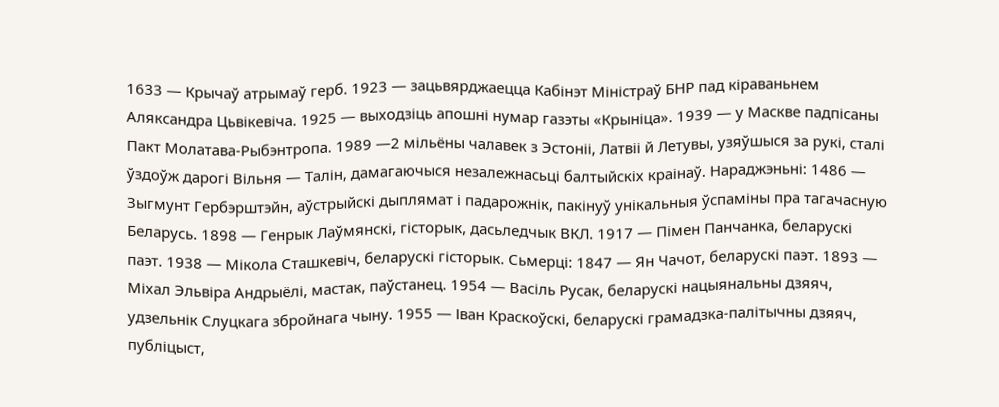1633 — Крычаў атрымаў герб. 1923 — зацьвярджаецца Кабінэт Міністраў БНР пад кіраваньнем Аляксандра Цьвікевіча. 1925 — выходзіць апошні нумар газэты «Крыніца». 1939 — у Маскве падпісаны Пакт Молатава-Рыбэнтропа. 1989 —2 мільёны чалавек з Эстоніі, Латвіі й Летувы, узяўшыся за рукі, сталі ўздоўж дарогі Вільня — Талін, дамагаючыся незалежнасьці балтыйскіх краінаў. Нараджэньні: 1486 — Зыгмунт Гербэрштэйн, аўстрыйскі дыплямат і падарожнік, пакінуў унікальныя ўспаміны пра тагачасную Беларусь. 1898 — Генрык Лаўмянскі, гісторык, дасьледчык ВКЛ. 1917 — Пімен Панчанка, беларускі паэт. 1938 — Мікола Сташкевіч, беларускі гісторык. Сьмерці: 1847 — Ян Чачот, беларускі паэт. 1893 — Міхал Эльвіра Андрыёлі, мастак, паўстанец. 1954 — Васіль Русак, беларускі нацыянальны дзяяч, удзельнік Слуцкага збройнага чыну. 1955 — Іван Краскоўскі, беларускі грамадзка-палітычны дзяяч, публіцыст,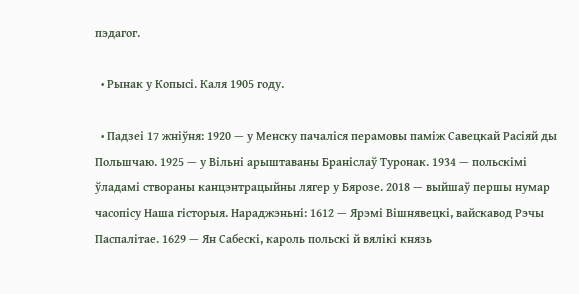пэдагог.

  • Рынак у Копысі. Каля 1905 году.

  • Падзеі 17 жніўня: 1920 — у Менску пачаліся перамовы паміж Савецкай Расіяй ды Польшчаю. 1925 — у Вільні арыштаваны Браніслаў Туронак. 1934 — польскімі ўладамі створаны канцэнтрацыйны лягер у Бярозе. 2018 — выйшаў першы нумар часопісу Наша гісторыя. Нараджэньні: 1612 — Ярэмі Вішнявецкі, вайскавод Рэчы Паспалітае. 1629 — Ян Сабескі, кароль польскі й вялікі князь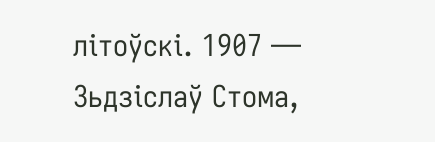літоўскі. 1907 — Зьдзіслаў Стома,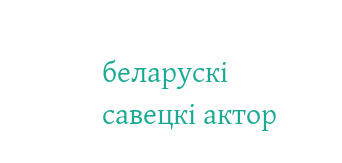беларускі савецкі актор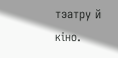тэатру й кіно.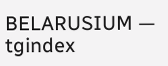BELARUSIUM — tgindex